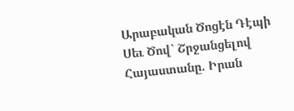Արաբական Ծոցէն Դէպի Սեւ Ծով` Շրջանցելով Հայաստանը. Իրան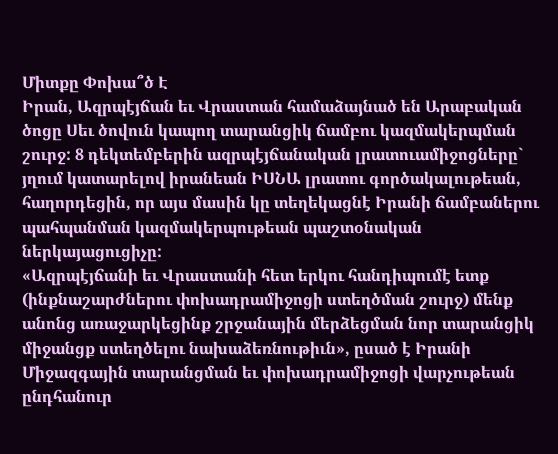Միտքը Փոխա՞ծ Է
Իրան, Ազրպէյճան եւ Վրաստան համաձայնած են Արաբական ծոցը Սեւ ծովուն կապող տարանցիկ ճամբու կազմակերպման շուրջ: 8 դեկտեմբերին ազրպէյճանական լրատուամիջոցները` յղում կատարելով իրանեան ԻՍՆԱ լրատու գործակալութեան, հաղորդեցին, որ այս մասին կը տեղեկացնէ Իրանի ճամբաներու պահպանման կազմակերպութեան պաշտօնական ներկայացուցիչը:
«Ազրպէյճանի եւ Վրաստանի հետ երկու հանդիպումէ ետք (ինքնաշարժներու փոխադրամիջոցի ստեղծման շուրջ) մենք անոնց առաջարկեցինք շրջանային մերձեցման նոր տարանցիկ միջանցք ստեղծելու նախաձեռնութիւն», ըսած է Իրանի Միջազգային տարանցման եւ փոխադրամիջոցի վարչութեան ընդհանուր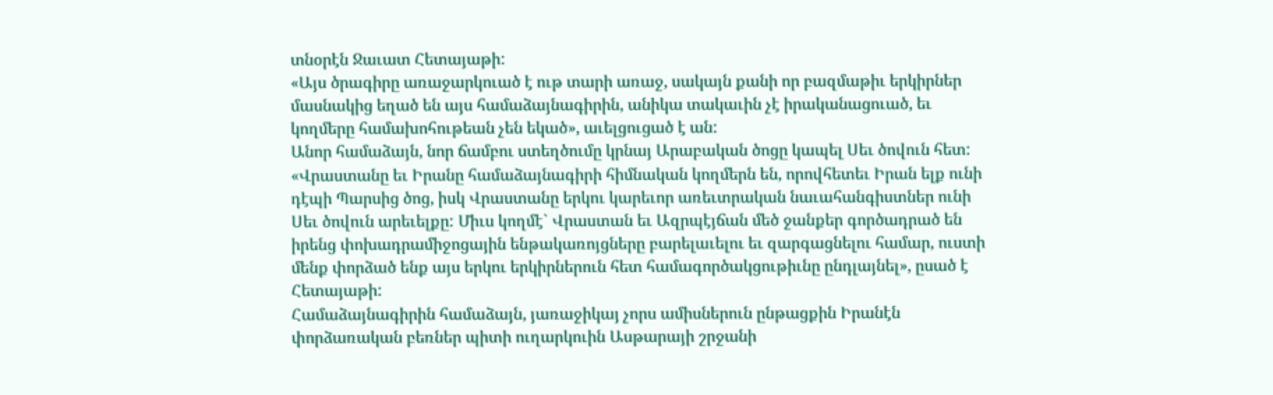տնօրէն Ջաւատ Հետայաթի:
«Այս ծրագիրը առաջարկուած է ութ տարի առաջ, սակայն քանի որ բազմաթիւ երկիրներ մասնակից եղած են այս համաձայնագիրին, անիկա տակաւին չէ իրականացուած, եւ կողմերը համախոհութեան չեն եկած», աւելցուցած է ան:
Անոր համաձայն, նոր ճամբու ստեղծումը կրնայ Արաբական ծոցը կապել Սեւ ծովուն հետ:
«Վրաստանը եւ Իրանը համաձայնագիրի հիմնական կողմերն են, որովհետեւ Իրան ելք ունի դէպի Պարսից ծոց, իսկ Վրաստանը երկու կարեւոր առեւտրական նաւահանգիստներ ունի Սեւ ծովուն արեւելքը: Միւս կողմէ` Վրաստան եւ Ազրպէյճան մեծ ջանքեր գործադրած են իրենց փոխադրամիջոցային ենթակառոյցները բարելաւելու եւ զարգացնելու համար, ուստի մենք փորձած ենք այս երկու երկիրներուն հետ համագործակցութիւնը ընդլայնել», ըսած է Հետայաթի:
Համաձայնագիրին համաձայն, յառաջիկայ չորս ամիսներուն ընթացքին Իրանէն փորձառական բեռներ պիտի ուղարկուին Ասթարայի շրջանի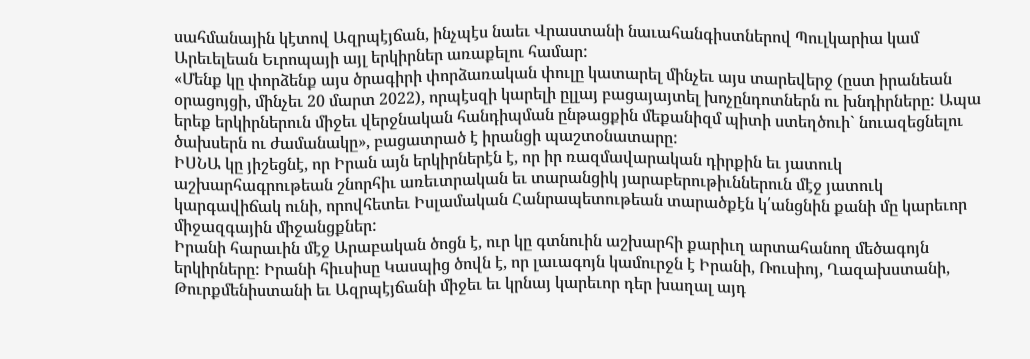սահմանային կէտով Ազրպէյճան, ինչպէս նաեւ Վրաստանի նաւահանգիստներով Պուլկարիա կամ Արեւելեան Եւրոպայի այլ երկիրներ առաքելու համար:
«Մենք կը փորձենք այս ծրագիրի փորձառական փուլը կատարել մինչեւ այս տարեվերջ (ըստ իրանեան օրացոյցի, մինչեւ 20 մարտ 2022), որպէսզի կարելի ըլլայ բացայայտել խոչընդոտներն ու խնդիրները: Ապա երեք երկիրներուն միջեւ վերջնական հանդիպման ընթացքին մեքանիզմ պիտի ստեղծուի` նուազեցնելու ծախսերն ու ժամանակը», բացատրած է իրանցի պաշտօնատարը:
ԻՍՆԱ կը յիշեցնէ, որ Իրան այն երկիրներէն է, որ իր ռազմավարական դիրքին եւ յատուկ աշխարհագրութեան շնորհիւ առեւտրական եւ տարանցիկ յարաբերութիւններուն մէջ յատուկ կարգավիճակ ունի, որովհետեւ Իսլամական Հանրապետութեան տարածքէն կ՛անցնին քանի մը կարեւոր միջազգային միջանցքներ:
Իրանի հարաւին մէջ Արաբական ծոցն է, ուր կը գտնուին աշխարհի քարիւղ արտահանող մեծագոյն երկիրները: Իրանի հիւսիսը Կասպից ծովն է, որ լաւագոյն կամուրջն է Իրանի, Ռուսիոյ, Ղազախստանի, Թուրքմենիստանի եւ Ազրպէյճանի միջեւ եւ կրնայ կարեւոր դեր խաղալ այդ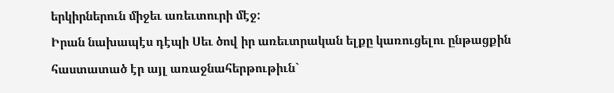երկիրներուն միջեւ առեւտուրի մէջ:
Իրան նախապէս դէպի Սեւ ծով իր առեւտրական ելքը կառուցելու ընթացքին հաստատած էր այլ առաջնահերթութիւն`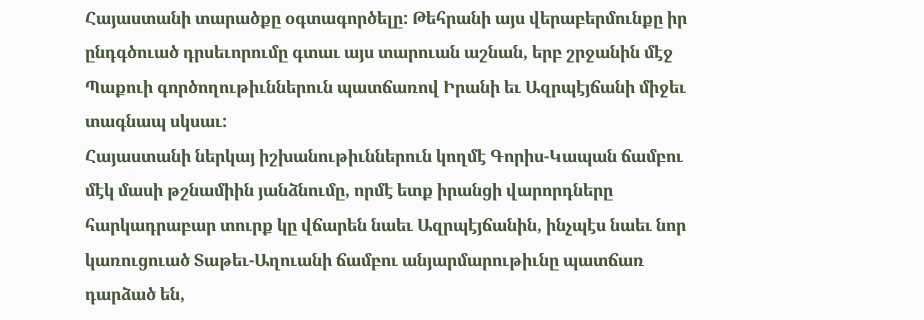Հայաստանի տարածքը օգտագործելը: Թեհրանի այս վերաբերմունքը իր ընդգծուած դրսեւորումը գտաւ այս տարուան աշնան, երբ շրջանին մէջ Պաքուի գործողութիւններուն պատճառով Իրանի եւ Ազրպէյճանի միջեւ տագնապ սկսաւ:
Հայաստանի ներկայ իշխանութիւններուն կողմէ Գորիս-Կապան ճամբու մէկ մասի թշնամիին յանձնումը, որմէ ետք իրանցի վարորդները հարկադրաբար տուրք կը վճարեն նաեւ Ազրպէյճանին, ինչպէս նաեւ նոր կառուցուած Տաթեւ-Աղուանի ճամբու անյարմարութիւնը պատճառ դարձած են,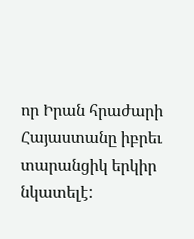որ Իրան հրաժարի Հայաստանը իբրեւ տարանցիկ երկիր նկատելէ: